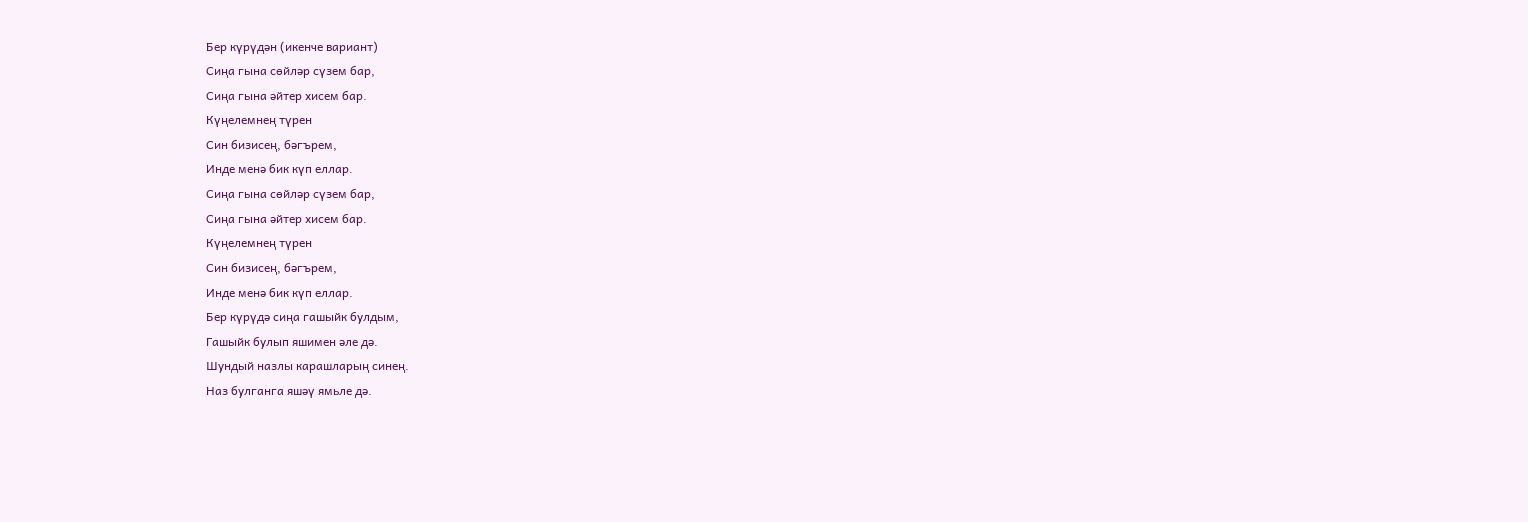Бер күрүдән (икенче вариант)
Сиңа гына сөйләр сүзем бар,
Сиңа гына әйтер хисем бар.
Күңелемнең түрен
Син бизисең, бәгърем,
Инде менә бик күп еллар.
Сиңа гына сөйләр сүзем бар,
Сиңа гына әйтер хисем бар.
Күңелемнең түрен
Син бизисең, бәгърем,
Инде менә бик күп еллар.
Бер күрүдә сиңа гашыйк булдым,
Гашыйк булып яшимен әле дә.
Шундый назлы карашларың синең.
Наз булганга яшәү ямьле дә.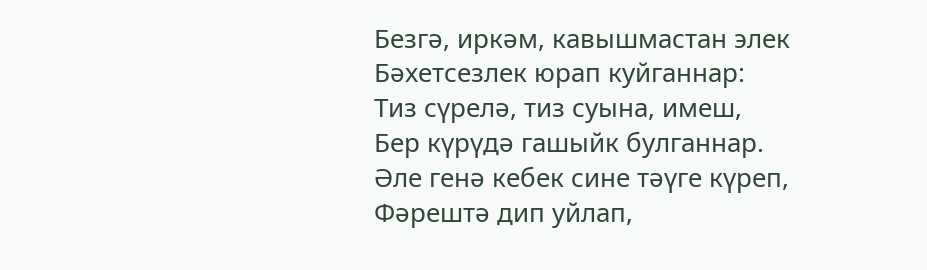Безгә, иркәм, кавышмастан элек
Бәхетсезлек юрап куйганнар:
Тиз сүрелә, тиз суына, имеш,
Бер күрүдә гашыйк булганнар.
Әле генә кебек сине тәүге күреп,
Фәрештә дип уйлап,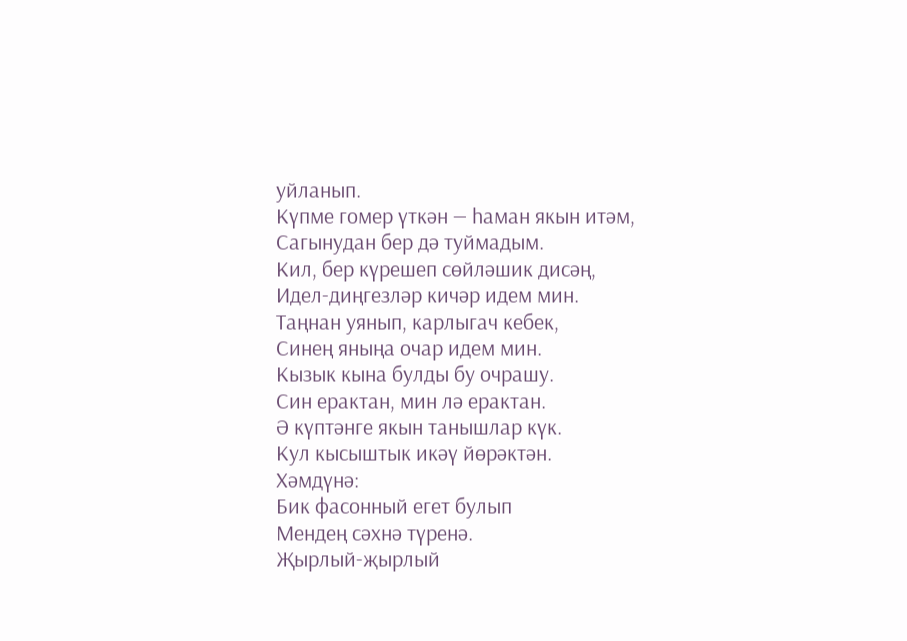уйланып.
Күпме гомер үткән — һаман якын итәм,
Сагынудан бер дә туймадым.
Кил, бер күрешеп сөйләшик дисәң,
Идел-диңгезләр кичәр идем мин.
Таңнан уянып, карлыгач кебек,
Синең яныңа очар идем мин.
Кызык кына булды бу очрашу.
Син ерактан, мин лә ерактан.
Ә күптәнге якын танышлар күк.
Кул кысыштык икәү йөрәктән.
Хәмдүнә:
Бик фасонный егет булып
Мендең сәхнә түренә.
Җырлый-җырлый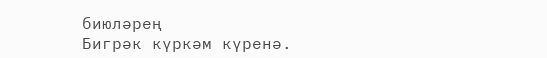биюләрең
Бигрәк күркәм күренә.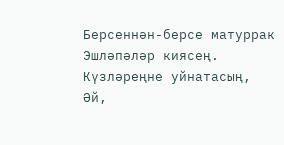Берсеннән-берсе матуррак
Эшләпәләр киясең.
Күзләреңне уйнатасың,
Әй,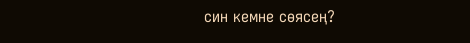син кемне сөясең?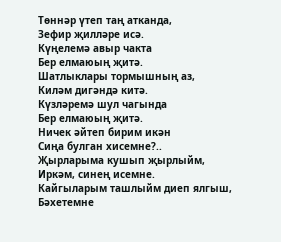Төннәр үтеп таң атканда,
Зефир җилләре исә.
Күңелемә авыр чакта
Бер елмаюың җитә.
Шатлыклары тормышның аз,
Киләм дигәндә китә.
Күзләремә шул чагында
Бер елмаюың җитә.
Ничек әйтеп бирим икән
Сиңа булган хисемне?..
Җырларыма кушып җырлыйм,
Иркәм, синең исемне.
Кайгыларым ташлыйм диеп ялгыш,
Бәхетемне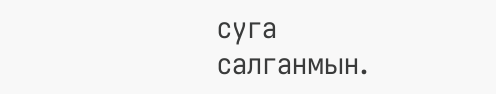суга салганмын.